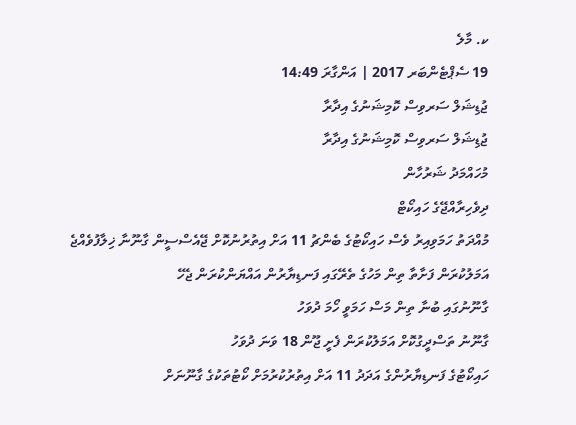ކ. މާލެ
19 ސެޕްޓެންބަރ 2017 | އަންގާރަ 14:49
ޖުޑިޝަލް ސަރވިސް ކޮމިޝަނުގެ އިދާރާ
ޖުޑިޝަލް ސަރވިސް ކޮމިޝަނުގެ އިދާރާ
މުހައްމަދު ޝަރުހާން
ދިވެހިރާއްޖޭގެ ހައިކޯޓް
މުއްދަތު ހަމަވިއިރު ވެސް ހައިކޯޓުގެ ބެންޗު 11 އަށް އިތުރުނުކޮށް ޖޭއެސްސީން ގާނޫނާ ޚިލާފުވެއްޖެ
އަމަލުކުރަން ފަށާތާ ތިން މަހުގެ ތެރޭގައި ފަނޑިޔާރުން އައްޔަންކުރަން ޖެހޭ
ގާނޫނުގައި ބުނާ ތިން މަސް ހަމަވީ ހޯމަ ދުވަހު
ގާނޫނު ތަސްދީގުކޮށް އަމަލުކުރަން ފެށީ ޖޫން 18 ވަނަ ދުވަހު
ހައިކޯޓުގެ ފަނޑިޔާރުންގެ އަދަދު 11 އަށް އިތުރުކުރުމަށް ކޯޓުތަކުގެ ގާނޫނަށް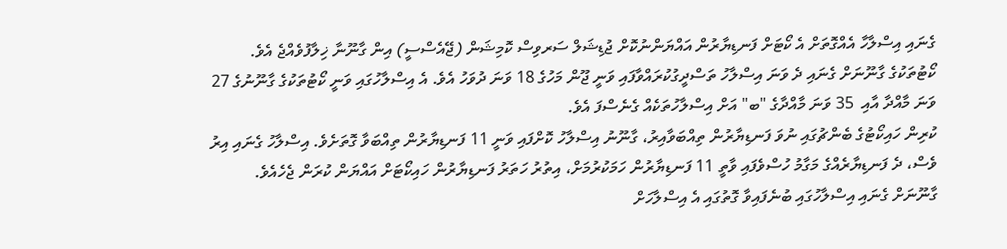ގެނައި އިސްލާހާ އެއްގޮތަށް އެ ކޯޓަށް ފަނޑިޔާރުން އައްޔަންނުކޮށް ޖުޑިޝަލް ސަރވިސް ކޮމިޝަން (ޖޭއެސްސީ) އިން ގާނޫނާ ޚިލާފުވެއްޖެ އެވެ.
ކޯޓުތަކުގެ ގާނޫނަށް ގެނައި ދެ ވަނަ އިސްލާހު ތަސްދީގުކުރައްވާފައި ވަނީ ޖޫން މަހުގެ 18 ވަނަ ދުވަހު އެވެ. އެ އިސްލާހުގައި ވަނީ ކޯޓުތަކުގެ ގާނޫނުގެ 27 ވަނަ މާއްދާ އާއި  35 ވަނަ މާއްދާގެ "ބ" އަށް އިސްލާހުތަކެއް ގެނެސްފަ އެވެ.
ކުރިން ހައިކޯޓުގެ ބެންޗުގައި ނުވަ ފަނޑިޔާރުން ތިއްބަވާއިރު، ގާނޫނު އިސްލާހު ކޮށްފައި ވަނީ 11 ފަނޑިޔާރުން ތިއްބަވާ ގޮތަށެވެ. އިސްލާހު ގެނައި އިރު ވެސް، ދެ ފަނޑިޔާރެއްގެ މަގާމު ހުސްވެފައި ވާތީ 11 ފަނޑިޔާރުން ހަމަކުރުމަށް، އިތުރު ހަތަރު ފަނޑިޔާރުން ހައިކޯޓަށް އައްޔަން ކުރަން ޖެހެއެވެ.
ގާނޫނަށް ގެނައި އިސްލާހުގައި ބުނެފައިވާ ގޮތުގައި އެ އިސްލާހަށް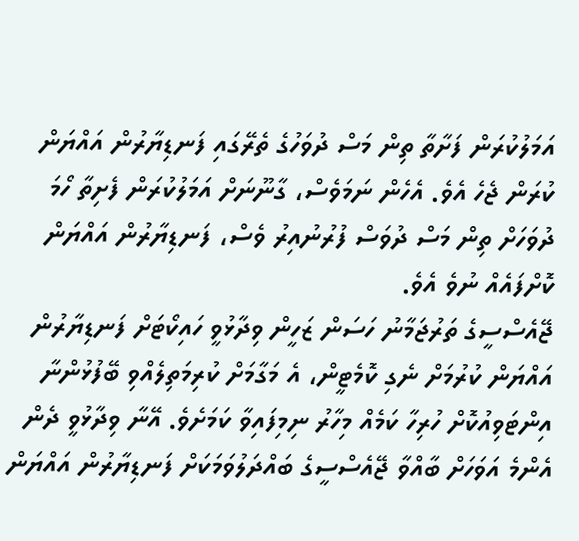އަމަލުކުރަން ފަށާތާ ތިން މަސް ދުވަހުގެ ތެރޭގައި ފަނޑިޔާރުން އައްޔަން ކުރަން ޖެހެ އެވެ. އެހެން ނަމަވެސް، ގާނޫނަށް އަމަލުކުރަން ފެށިތާ ހޯމަ ދުވަހަށް ތިން މަސް ދުވަސް ފުރުނުއިރު ވެސް، ފަނޑިޔާރުން އައްޔަން ކޮށްފައެއް ނުވެ އެވެ.
ޖޭއެސްސީގެ ތަރުޖަމާނު ހަސަން ޒަހީން ވިދާޅުވީ ހައިކޯޓަށް ފަނޑިޔާރުން އައްޔަން ކުރުމަށް ނެގި ކޮމެޓީން، އެ މަގާމަށް ކުރިމަތިލެއްވި ބޭފުޅުންނާ އިންޓަވިއުކޮށް ހުރިހާ ކަމެއް މިހާރު ނިމިފައިވާ ކަމަށެވެ. އޭނާ ވިދާޅުވީ ދެން އެންމެ އަވަހަށް ބާއްވާ ޖޭއެސްސީގެ ބައްދަލުވަމަކަށް ފަނޑިޔާރުން އައްޔަން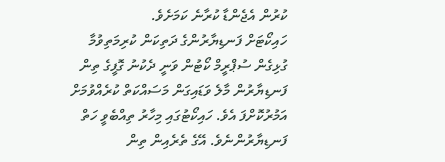ކުރުން އެޖެންޑާ ކުރާނެ ކަމަށެވެ.
ހައިކޯޓަށް ފަނޑިޔާރުންގެ ދަތިކަން ކުރިމަތިވުމާ ގުޅިގެން ސުޕްރީމް ކޯޓުން ވަނީ ދެކުނު ގޮފީގެ ތިން ފަނޑިޔާރުން މާލެ ވަޑައިގަން މަސައްކަތް ކުރެއްވުމަށް އަމުރުކޮށްފަ އެވެ. ހައިކޯޓުގައި މިހާރު ތިއްބެވީ ހަތް ފަނޑިޔާރުންނެވެ. އޭގެ ތެރެއިން ތިން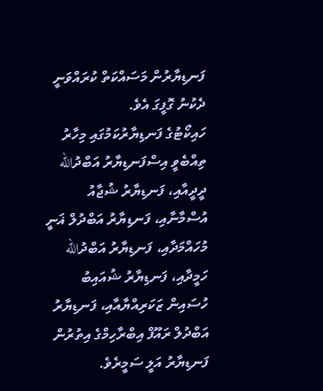ފަނޑިޔާރުން މަސައްކަތް ކުރައްވަނީ ދެކުނު ގޮފީގަ އެވެ.
ހައިކޯޓުގެ ފަނޑިޔާރުކަމުގައި މިހާރު ތިއްބެވީ އިސްފަނޑިޔާރު އަބްދުالله ދީދީއާއި، ފަނޑިޔާރު ޝުޖާއު އުސްމާނާއި، ފަނޑިޔާރު އަބްދުލް ޣަނީ މުހައްމަދާއި، ފަނޑިޔާރު އަބްދުالله ހަމީދާއި، ފަނޑިޔާރު ޝުއައިބު ހުސައިން ޒަކަރިއްޔާއާއި، ފަނޑިޔާރު އަބްދުލް ރައޫފް އިބްރާހިމްގެ އިތުރުން ފަނޑިޔާރު އަލީ ސަމީރެވެ.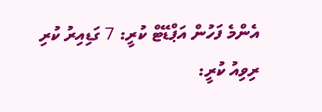އެންމެ ފަހުން އަޕްޑޭޓް ކުރީ: 7 ގަޑިއިރު ކުރި
ރިވިއު ކުރީ: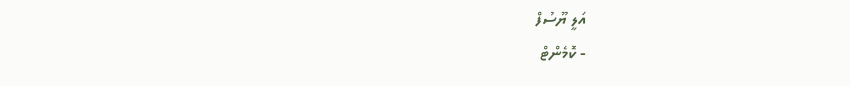އަލީ ޔޫސުފް
- ކޮމެންޓް